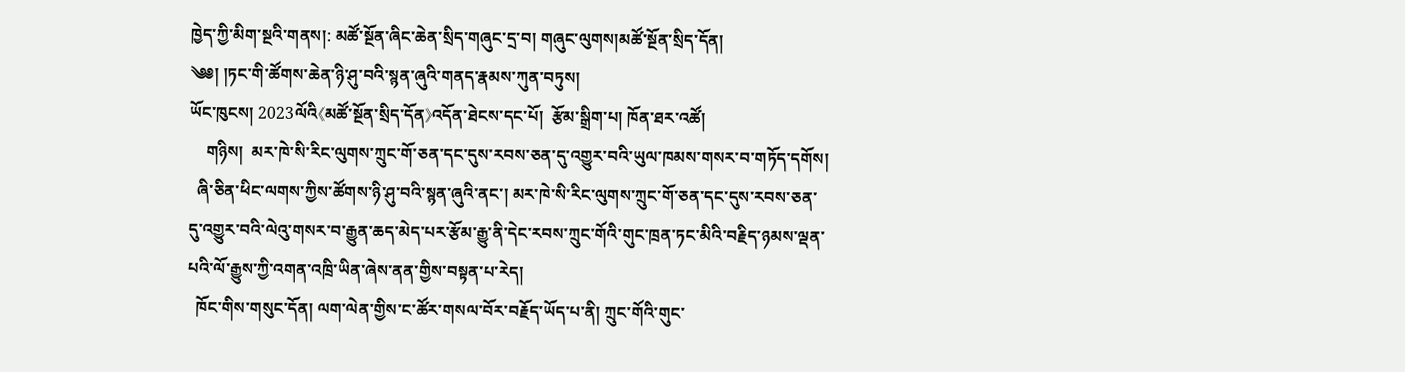ཁྱེད་ཀྱི་མིག་སྔའི་གནས།: མཚོ་སྔོན་ཞིང་ཆེན་སྲིད་གཞུང་དྲ་བ། གཞུང་ལུགས།མཚོ་སྔོན་སྲིད་དོན།
༄༅། །ཏང་གི་ཚོགས་ཆེན་ཉི་ཤུ་བའི་སྙན་ཞུའི་གནད་རྣམས་ཀུན་བཏུས།
ཡོང་ཁུངས། 2023ལོའི《མཚོ་སྔོན་སྲིད་དོན》འདོན་ཐེངས་དང་པོ།  རྩོམ་སྒྲིག་པ། ཁོན་ཐར་འཚོ།
    གཉིས།  མར་ཁེ་སི་རིང་ལུགས་ཀྲུང་གོ་ཅན་དང་དུས་རབས་ཅན་དུ་འགྱུར་བའི་ཡུལ་ཁམས་གསར་བ་གཏོད་དགོས།
  ཞི་ཅིན་ཕིང་ལགས་ཀྱིས་ཚོགས་ཉི་ཤུ་བའི་སྙན་ཞུའི་ནང་། མར་ཁེ་སི་རིང་ལུགས་ཀྲུང་གོ་ཅན་དང་དུས་རབས་ཅན་དུ་འགྱུར་བའི་ལེའུ་གསར་བ་རྒྱུན་ཆད་མེད་པར་རྩོམ་རྒྱུ་ནི་དེང་རབས་ཀྲུང་གོའི་གུང་ཁྲན་ཏང་མིའི་བརྗིད་ཉམས་ལྡན་པའི་ལོ་རྒྱུས་ཀྱི་འགན་འཁྲི་ཡིན་ཞེས་ནན་གྱིས་བསྟན་པ་རེད།
  ཁོང་གིས་གསུང་དོན། ལག་ལེན་གྱིས་ང་ཚོར་གསལ་བོར་བརྗོད་ཡོད་པ་ནི། ཀྲུང་གོའི་གུང་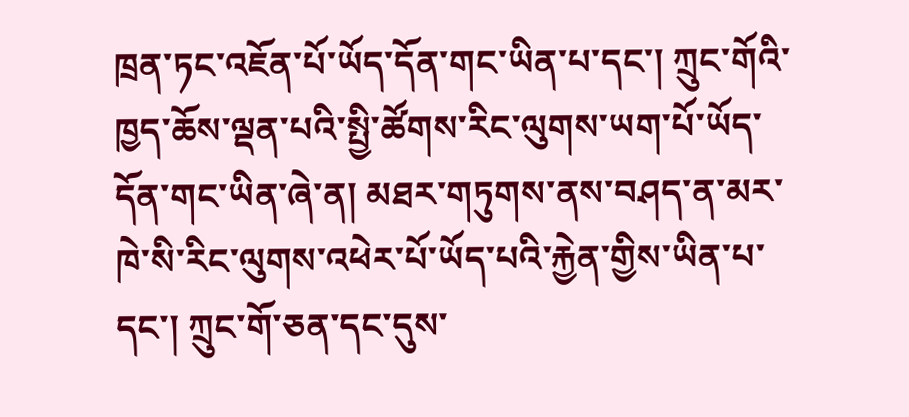ཁྲན་ཏང་འཇོན་པོ་ཡོད་དོན་གང་ཡིན་པ་དང་། ཀྲུང་གོའི་ཁྱད་ཆོས་ལྡན་པའི་སྤྱི་ཚོགས་རིང་ལུགས་ཡག་པོ་ཡོད་དོན་གང་ཡིན་ཞེ་ན། མཐར་གཏུགས་ནས་བཤད་ན་མར་ཁེ་སི་རིང་ལུགས་འཕེར་པོ་ཡོད་པའི་རྐྱེན་གྱིས་ཡིན་པ་དང་། ཀྲུང་གོ་ཅན་དང་དུས་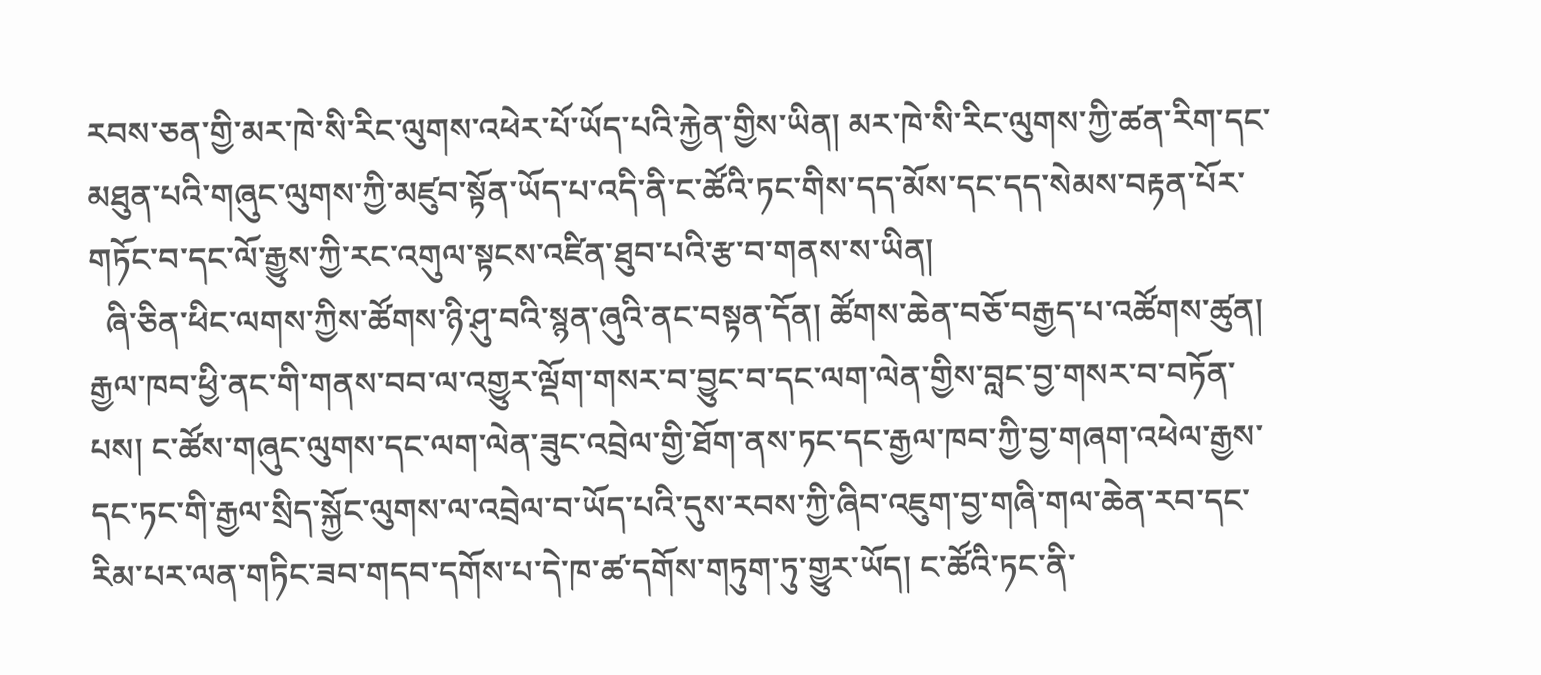རབས་ཅན་གྱི་མར་ཁེ་སི་རིང་ལུགས་འཕེར་པོ་ཡོད་པའི་རྐྱེན་གྱིས་ཡིན། མར་ཁེ་སི་རིང་ལུགས་ཀྱི་ཚན་རིག་དང་མཐུན་པའི་གཞུང་ལུགས་ཀྱི་མཛུབ་སྟོན་ཡོད་པ་འདི་ནི་ང་ཚོའི་ཏང་གིས་དད་མོས་དང་དད་སེམས་བརྟན་པོར་གཏོང་བ་དང་ལོ་རྒྱུས་ཀྱི་རང་འགུལ་སྟངས་འཛིན་ཐུབ་པའི་རྩ་བ་གནས་ས་ཡིན།
  ཞི་ཅིན་ཕིང་ལགས་ཀྱིས་ཚོགས་ཉི་ཤུ་བའི་སྙན་ཞུའི་ནང་བསྟན་དོན། ཚོགས་ཆེན་བཅོ་བརྒྱད་པ་འཚོགས་ཚུན། རྒྱལ་ཁབ་ཕྱི་ནང་གི་གནས་བབ་ལ་འགྱུར་ལྡོག་གསར་བ་བྱུང་བ་དང་ལག་ལེན་གྱིས་བླང་བྱ་གསར་བ་བཏོན་པས། ང་ཚོས་གཞུང་ལུགས་དང་ལག་ལེན་ཟུང་འབྲེལ་གྱི་ཐོག་ནས་ཏང་དང་རྒྱལ་ཁབ་ཀྱི་བྱ་གཞག་འཕེལ་རྒྱས་དང་ཏང་གི་རྒྱལ་སྲིད་སྐྱོང་ལུགས་ལ་འབྲེལ་བ་ཡོད་པའི་དུས་རབས་ཀྱི་ཞིབ་འཇུག་བྱ་གཞི་གལ་ཆེན་རབ་དང་རིམ་པར་ལན་གཏིང་ཟབ་གདབ་དགོས་པ་དེ་ཁ་ཚ་དགོས་གཏུག་ཏུ་གྱུར་ཡོད། ང་ཚོའི་ཏང་ནི་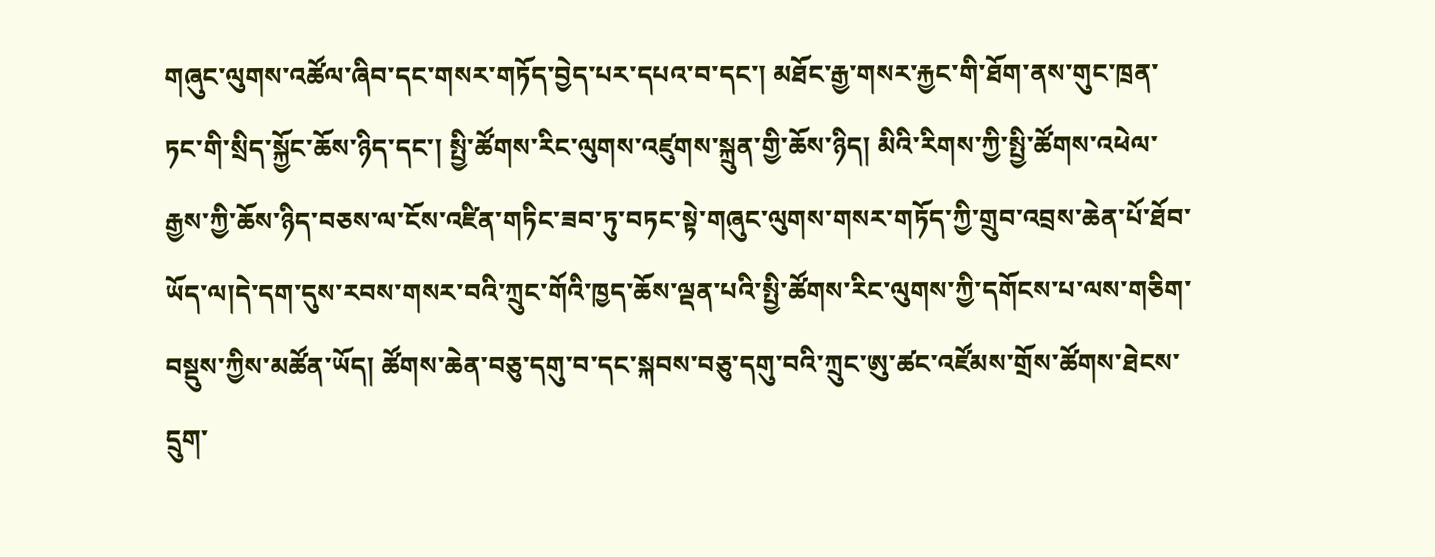གཞུང་ལུགས་འཚོལ་ཞིབ་དང་གསར་གཏོད་བྱེད་པར་དཔའ་བ་དང་། མཐོང་རྒྱ་གསར་རྐྱང་གི་ཐོག་ནས་གུང་ཁྲན་ཏང་གི་སྲིད་སྐྱོང་ཆོས་ཉིད་དང་། སྤྱི་ཚོགས་རིང་ལུགས་འཛུགས་སྐྲུན་གྱི་ཆོས་ཉིད། མིའི་རིགས་ཀྱི་སྤྱི་ཚོགས་འཕེལ་རྒྱས་ཀྱི་ཆོས་ཉིད་བཅས་ལ་ངོས་འཛིན་གཏིང་ཟབ་ཏུ་བཏང་སྟེ་གཞུང་ལུགས་གསར་གཏོད་ཀྱི་གྲུབ་འབྲས་ཆེན་པོ་ཐོབ་ཡོད་ལ།དེ་དག་དུས་རབས་གསར་བའི་ཀྲུང་གོའི་ཁྱད་ཆོས་ལྡན་པའི་སྤྱི་ཚོགས་རིང་ལུགས་ཀྱི་དགོངས་པ་ལས་གཅིག་བསྡུས་ཀྱིས་མཚོན་ཡོད། ཚོགས་ཆེན་བཅུ་དགུ་བ་དང་སྐབས་བཅུ་དགུ་བའི་ཀྲུང་ཨུ་ཚང་འཛོམས་གྲོས་ཚོགས་ཐེངས་དྲུག་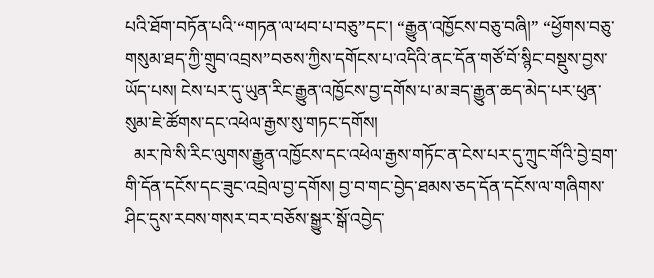པའི་ཐོག་བཏོན་པའི་“གཏན་ལ་ཕབ་པ་བཅུ”དང་། “རྒྱུན་འཁྱོངས་བཅུ་བཞི།” “ཕྱོགས་བཅུ་གསུམ་ཐད་ཀྱི་གྲུབ་འབྲས”བཅས་ཀྱིས་དགོངས་པ་འདིའི་ནང་དོན་གཙོ་བོ་སྙིང་བསྡུས་བྱས་ཡོད་པས། ངེས་པར་དུ་ཡུན་རིང་རྒྱུན་འཁྱོངས་བྱ་དགོས་པ་མ་ཟད་རྒྱུན་ཆད་མེད་པར་ཕུན་སུམ་ཇེ་ཚོགས་དང་འཕེལ་རྒྱས་སུ་གཏང་དགོས།
  མར་ཁེ་སི་རིང་ལུགས་རྒྱུན་འཁྱོངས་དང་འཕེལ་རྒྱས་གཏོང་ན་ངེས་པར་དུ་ཀྲུང་གོའི་བྱེ་བྲག་གི་དོན་དངོས་དང་ཟུང་འབྲེལ་བྱ་དགོས། བྱ་བ་གང་བྱེད་ཐམས་ཅད་དོན་དངོས་ལ་གཞིགས་ཤིང་དུས་རབས་གསར་བར་བཅོས་སྒྱུར་སྒོ་འབྱེད་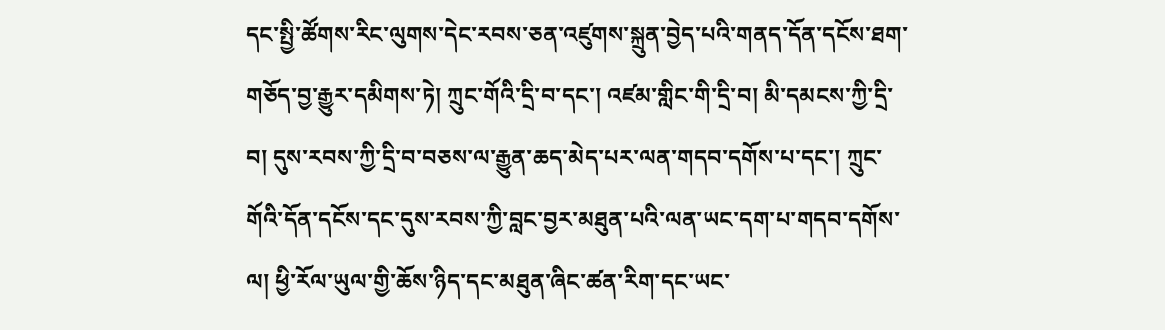དང་སྤྱི་ཚོགས་རིང་ལུགས་དེང་རབས་ཅན་འཛུགས་སྐྲུན་བྱེད་པའི་གནད་དོན་དངོས་ཐག་གཅོད་བྱ་རྒྱུར་དམིགས་ཏེ། ཀྲུང་གོའི་དྲི་བ་དང་། འཛམ་གླིང་གི་དྲི་བ། མི་དམངས་ཀྱི་དྲི་བ། དུས་རབས་ཀྱི་དྲི་བ་བཅས་ལ་རྒྱུན་ཆད་མེད་པར་ལན་གདབ་དགོས་པ་དང་། ཀྲུང་གོའི་དོན་དངོས་དང་དུས་རབས་ཀྱི་བླང་བྱར་མཐུན་པའི་ལན་ཡང་དག་པ་གདབ་དགོས་ལ། ཕྱི་རོལ་ཡུལ་གྱི་ཆོས་ཉིད་དང་མཐུན་ཞིང་ཚན་རིག་དང་ཡང་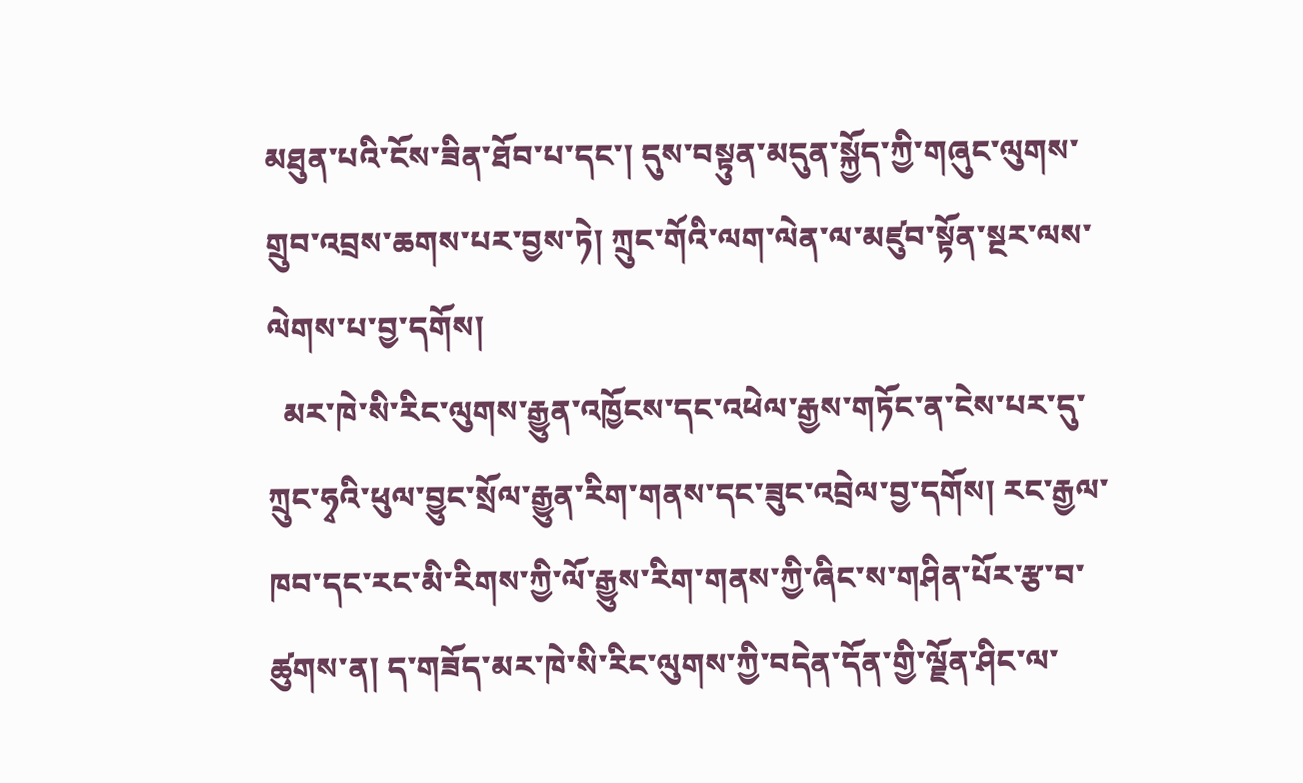མཐུན་པའི་ངོས་ཟིན་ཐོབ་པ་དང་། དུས་བསྟུན་མདུན་སྐྱོད་ཀྱི་གཞུང་ལུགས་གྲུབ་འབྲས་ཆགས་པར་བྱས་ཏེ། ཀྲུང་གོའི་ལག་ལེན་ལ་མཛུབ་སྟོན་སྔར་ལས་ལེགས་པ་བྱ་དགོས།
  མར་ཁེ་སི་རིང་ལུགས་རྒྱུན་འཁྱོངས་དང་འཕེལ་རྒྱས་གཏོང་ན་ངེས་པར་དུ་ཀྲུང་ཧྭའི་ཕུལ་བྱུང་སྲོལ་རྒྱུན་རིག་གནས་དང་ཟུང་འབྲེལ་བྱ་དགོས། རང་རྒྱལ་ཁབ་དང་རང་མི་རིགས་ཀྱི་ལོ་རྒྱུས་རིག་གནས་ཀྱི་ཞིང་ས་གཤིན་པོར་རྩ་བ་ཚུགས་ན། ད་གཟོད་མར་ཁེ་སི་རིང་ལུགས་ཀྱི་བདེན་དོན་གྱི་ལྗོན་ཤིང་ལ་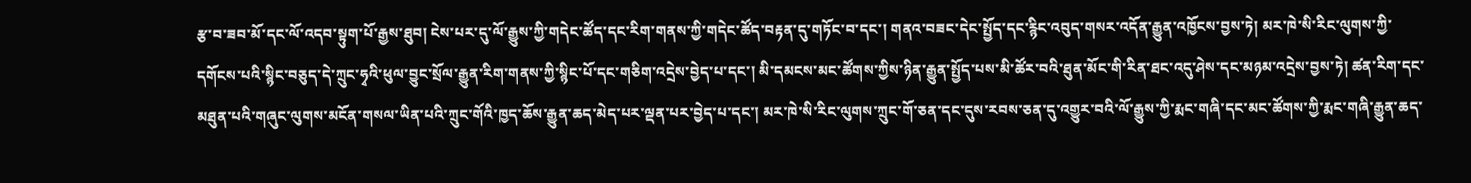རྩ་བ་ཟབ་མོ་དང་ལོ་འདབ་སྟུག་པོ་རྒྱས་ཐུབ། ངེས་པར་དུ་ལོ་རྒྱུས་ཀྱི་གདེང་ཚོད་དང་རིག་གནས་ཀྱི་གདེང་ཚོད་བརྟན་དུ་གཏོང་བ་དང་། གནའ་བཟང་དེང་སྤྱོད་དང་རྙིང་འབུད་གསར་འདོན་རྒྱུན་འཁྱོངས་བྱས་ཏེ། མར་ཁེ་སི་རིང་ལུགས་ཀྱི་དགོངས་པའི་སྙིང་བཅུད་དེ་ཀྲུང་ཧྭའི་ཕུལ་བྱུང་སྲོལ་རྒྱུན་རིག་གནས་ཀྱི་སྙིང་པོ་དང་གཅིག་འདྲེས་བྱེད་པ་དང་། མི་དམངས་མང་ཚོགས་ཀྱིས་ཉིན་རྒྱུན་སྤྱོད་པས་མི་ཚོར་བའི་ཐུན་མོང་གི་རིན་ཐང་འདུ་ཤེས་དང་མཉམ་འདྲེས་བྱས་ཏེ། ཚན་རིག་དང་མཐུན་པའི་གཞུང་ལུགས་མངོན་གསལ་ཡིན་པའི་ཀྲུང་གོའི་ཁྱད་ཆོས་རྒྱུན་ཆད་མེད་པར་ལྡན་པར་བྱེད་པ་དང་། མར་ཁེ་སི་རིང་ལུགས་ཀྲུང་གོ་ཅན་དང་དུས་རབས་ཅན་དུ་འགྱུར་བའི་ལོ་རྒྱུས་ཀྱི་རྨང་གཞི་དང་མང་ཚོགས་ཀྱི་རྨང་གཞི་རྒྱུན་ཆད་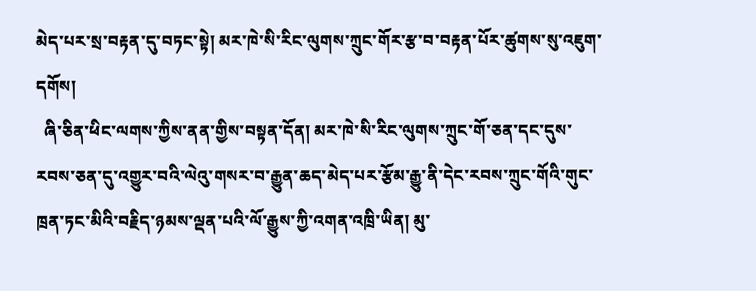མེད་པར་སྲ་བརྟན་དུ་བཏང་སྟེ། མར་ཁེ་སི་རིང་ལུགས་ཀྲུང་གོར་རྩ་བ་བརྟན་པོར་ཚུགས་སུ་འཇུག་དགོས།
  ཞི་ཅིན་ཕིང་ལགས་ཀྱིས་ནན་གྱིས་བསྟན་དོན། མར་ཁེ་སི་རིང་ལུགས་ཀྲུང་གོ་ཅན་དང་དུས་རབས་ཅན་དུ་འགྱུར་བའི་ལེའུ་གསར་བ་རྒྱུན་ཆད་མེད་པར་རྩོམ་རྒྱུ་ནི་དེང་རབས་ཀྲུང་གོའི་གུང་ཁྲན་ཏང་མིའི་བརྗིད་ཉམས་ལྡན་པའི་ལོ་རྒྱུས་ཀྱི་འགན་འཁྲི་ཡིན། མུ་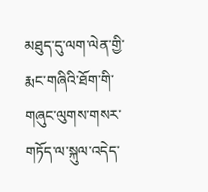མཐུད་དུ་ལག་ལེན་གྱི་རྨང་གཞིའི་ཐོག་གི་གཞུང་ལུགས་གསར་གཏོད་ལ་སྐུལ་འདེད་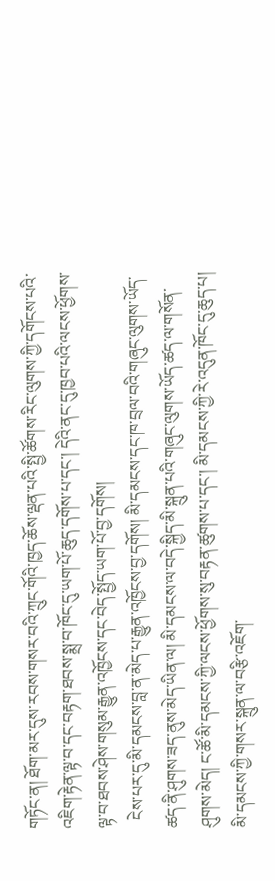གཏོང་ན། ཐོག་མར་དུས་རབས་གསར་བའི་ཀྲུང་གོའི་ཁྱད་ཆོས་ལྡན་པའི་སྤྱི་ཚོགས་རིང་ལུགས་ཀྱི་དགོངས་པའི་འཇིག་རྟེན་ལྟ་བ་དང་བརྟག་ཐབས་སྨྲ་བ་ཁོང་དུ་ཡག་པོ་ཆུད་དགོས་པ་དང་། དེའི་ནང་དུ་ཁྱབ་པའི་ལངས་ཕྱོགས་ལྟ་བ་ཐབས་ཤེས་གསུམ་རྒྱུན་འཁྱོངས་དང་བེད་སྤྱོད་ཡག་པོ་བྱ་དགོས།
  ངེས་པར་དུ་མི་དམངས་བླ་ན་མེད་པ་རྒྱུན་འཁྱོངས་བྱ་དགོས། མི་དམངས་དང་ཁ་བྲལ་བའི་གཞུང་ལུགས་ཡོད་ཚད་ནི་ཤུགས་ཟད་ནུས་མེད་ཡིན་ལ། མི་དམངས་ལ་བདེ་སྐྱིད་མི་སྐྲུན་པའི་གཞུང་ལུགས་ཡོད་ཚད་ལ་གསོན་ཤུགས་མེད། ང་ཚོ་མི་དམངས་ཀྱི་ལངས་ཕྱོགས་སུ་བརྟན་ཚུགས་པ་དང་། མི་དམངས་ཀྱི་རེ་འདུན་ཁོང་དུ་ཆུད་པ། མི་དམངས་ཀྱི་གསར་སྐྲུན་ལ་བརྩི་འཇོག་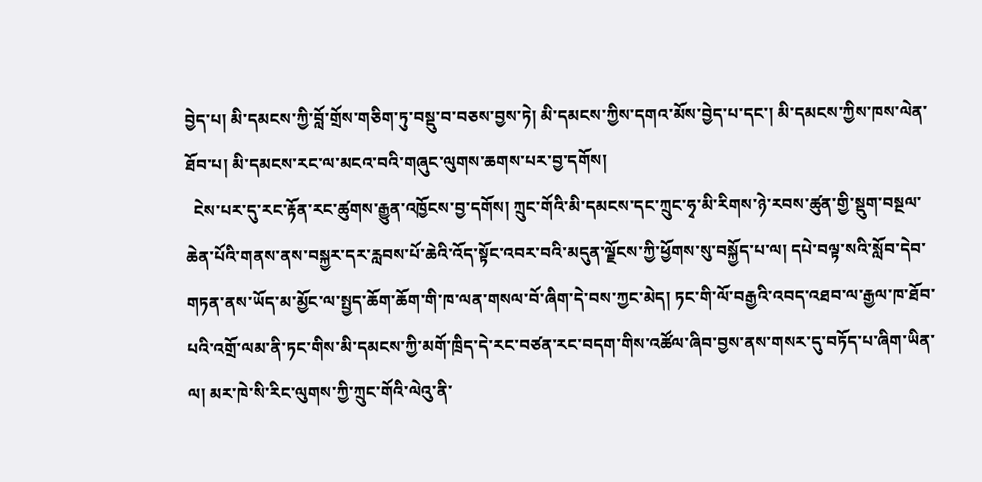བྱེད་པ། མི་དམངས་ཀྱི་བློ་གྲོས་གཅིག་ཏུ་བསྡུ་བ་བཅས་བྱས་ཏེ། མི་དམངས་ཀྱིས་དགའ་མོས་བྱེད་པ་དང་། མི་དམངས་ཀྱིས་ཁས་ལེན་ཐོབ་པ། མི་དམངས་རང་ལ་མངའ་བའི་གཞུང་ལུགས་ཆགས་པར་བྱ་དགོས།
  ངེས་པར་དུ་རང་རྟོན་རང་ཚུགས་རྒྱུན་འཁྱོངས་བྱ་དགོས། ཀྲུང་གོའི་མི་དམངས་དང་ཀྲུང་ཧྭ་མི་རིགས་ཉེ་རབས་ཚུན་གྱི་སྡུག་བསྔལ་ཆེན་པོའི་གནས་ནས་བསྐྱར་དར་རླབས་པོ་ཆེའི་འོད་སྟོང་འབར་བའི་མདུན་ལྗོངས་ཀྱི་ཕྱོགས་སུ་བསྐྱོད་པ་ལ། དཔེ་བལྟ་སའི་སློབ་དེབ་གཏན་ནས་ཡོད་མ་མྱོང་ལ་སྤྱད་ཆོག་ཆོག་གི་ཁ་ལན་གསལ་བོ་ཞིག་དེ་བས་ཀྱང་མེད། ཏང་གི་ལོ་བརྒྱའི་འབད་འཐབ་ལ་རྒྱལ་ཁ་ཐོབ་པའི་འགྲོ་ལམ་ནི་ཏང་གིས་མི་དམངས་ཀྱི་མགོ་ཁྲིད་དེ་རང་བཙན་རང་བདག་གིས་འཚོལ་ཞིབ་བྱས་ནས་གསར་དུ་བཏོད་པ་ཞིག་ཡིན་ལ། མར་ཁེ་སི་རིང་ལུགས་ཀྱི་ཀྲུང་གོའི་ལེའུ་ནི་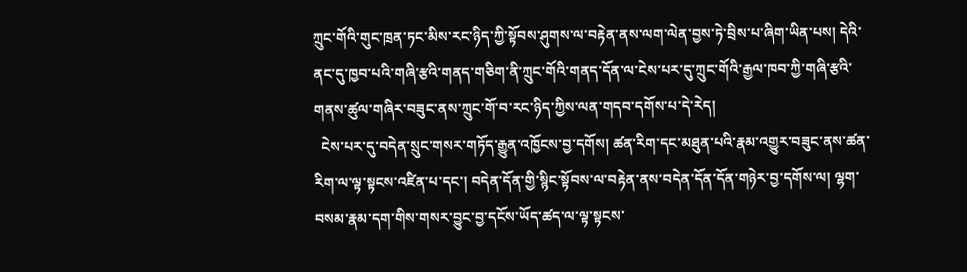ཀྲུང་གོའི་གུང་ཁྲན་ཏང་མིས་རང་ཉིད་ཀྱི་སྟོབས་ཤུགས་ལ་བརྟེན་ནས་ལག་ལེན་བྱས་ཏེ་བྲིས་པ་ཞིག་ཡིན་པས། དེའི་ནང་དུ་ཁྱབ་པའི་གཞི་རྩའི་གནད་གཅིག་ནི་ཀྲུང་གོའི་གནད་དོན་ལ་ངེས་པར་དུ་ཀྲུང་གོའི་རྒྱལ་ཁབ་ཀྱི་གཞི་རྩའི་གནས་ཚུལ་གཞིར་བཟུང་ནས་ཀྲུང་གོ་བ་རང་ཉིད་ཀྱིས་ལན་གདབ་དགོས་པ་དེ་རེད།
  ངེས་པར་དུ་བདེན་སྲུང་གསར་གཏོད་རྒྱུན་འཁྱོངས་བྱ་དགོས། ཚན་རིག་དང་མཐུན་པའི་རྣམ་འགྱུར་བཟུང་ནས་ཚན་རིག་ལ་ལྟ་སྟངས་འཛིན་པ་དང་། བདེན་དོན་གྱི་སྙིང་སྟོབས་ལ་བརྟེན་ནས་བདེན་དོན་དོན་གཉེར་བྱ་དགོས་ལ། ལྷག་བསམ་རྣམ་དག་གིས་གསར་བྱུང་བྱ་དངོས་ཡོད་ཚད་ལ་ལྟ་སྟངས་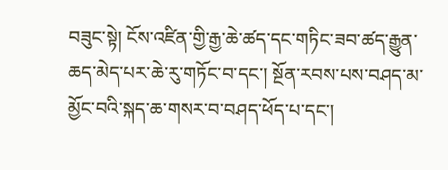བཟུང་སྟེ། ངོས་འཛིན་གྱི་རྒྱ་ཆེ་ཚད་དང་གཏིང་ཟབ་ཚད་རྒྱུན་ཆད་མེད་པར་ཆེ་རུ་གཏོང་བ་དང་། སྔོན་རབས་པས་བཤད་མ་མྱོང་བའི་སྐད་ཆ་གསར་བ་བཤད་ཕོད་པ་དང་།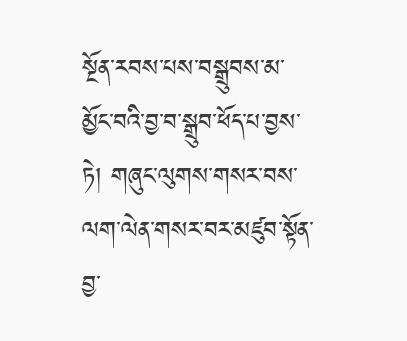སྔོན་རབས་པས་བསྒྲུབས་མ་མྱོང་བའི་བྱ་བ་སྒྲུབ་ཕོད་པ་བྱས་ཏེ། གཞུང་ལུགས་གསར་བས་ལག་ལེན་གསར་བར་མཛུབ་སྟོན་བྱ་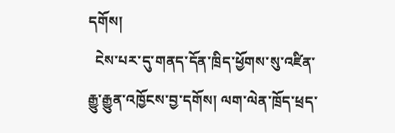དགོས།
  ངེས་པར་དུ་གནད་དོན་ཁྲིད་ཕྱོགས་སུ་འཛིན་རྒྱུ་རྒྱུན་འཁྱོངས་བྱ་དགོས། ལག་ལེན་ཁྲོད་ཕྲད་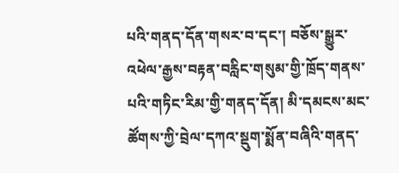པའི་གནད་དོན་གསར་བ་དང་། བཅོས་སྒྱུར་འཕེལ་རྒྱས་བརྟན་བརླིང་གསུམ་གྱི་ཁྲོད་གནས་པའི་གཏིང་རིམ་གྱི་གནད་དོན། མི་དམངས་མང་ཚོགས་ཀྱི་བྲེལ་དཀའ་སྡུག་སྨོན་བཞིའི་གནད་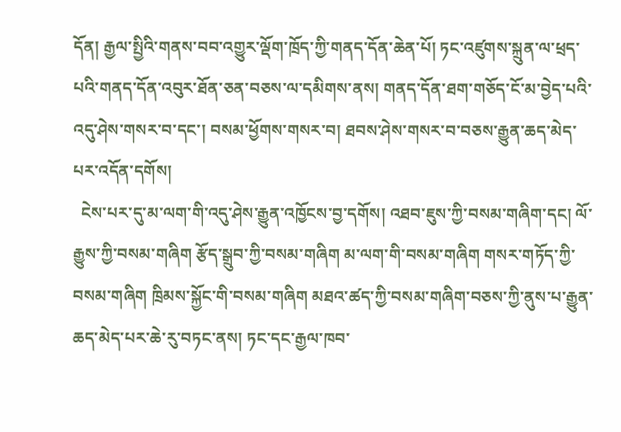དོན། རྒྱལ་སྤྱིའི་གནས་བབ་འགྱུར་ལྡོག་ཁྲོད་ཀྱི་གནད་དོན་ཆེན་པོ། ཏང་འཛུགས་སྐྲུན་ལ་ཕྲད་པའི་གནད་དོན་འབུར་ཐོན་ཅན་བཅས་ལ་དམིགས་ནས། གནད་དོན་ཐག་གཅོད་ངོ་མ་བྱེད་པའི་འདུ་ཤེས་གསར་བ་དང་། བསམ་ཕྱོགས་གསར་བ། ཐབས་ཤེས་གསར་བ་བཅས་རྒྱུན་ཆད་མེད་པར་འདོན་དགོས།
  ངེས་པར་དུ་མ་ལག་གི་འདུ་ཤེས་རྒྱུན་འཁྱོངས་བྱ་དགོས། འཐབ་ཇུས་ཀྱི་བསམ་གཞིག་དང། ལོ་རྒྱུས་ཀྱི་བསམ་གཞིག རྩོད་སྒྲུབ་ཀྱི་བསམ་གཞིག མ་ལག་གི་བསམ་གཞིག གསར་གཏོད་ཀྱི་བསམ་གཞིག ཁྲིམས་སྐྱོང་གི་བསམ་གཞིག མཐའ་ཚད་ཀྱི་བསམ་གཞིག་བཅས་ཀྱི་ནུས་པ་རྒྱུན་ཆད་མེད་པར་ཆེ་རུ་བཏང་ནས། ཏང་དང་རྒྱལ་ཁབ་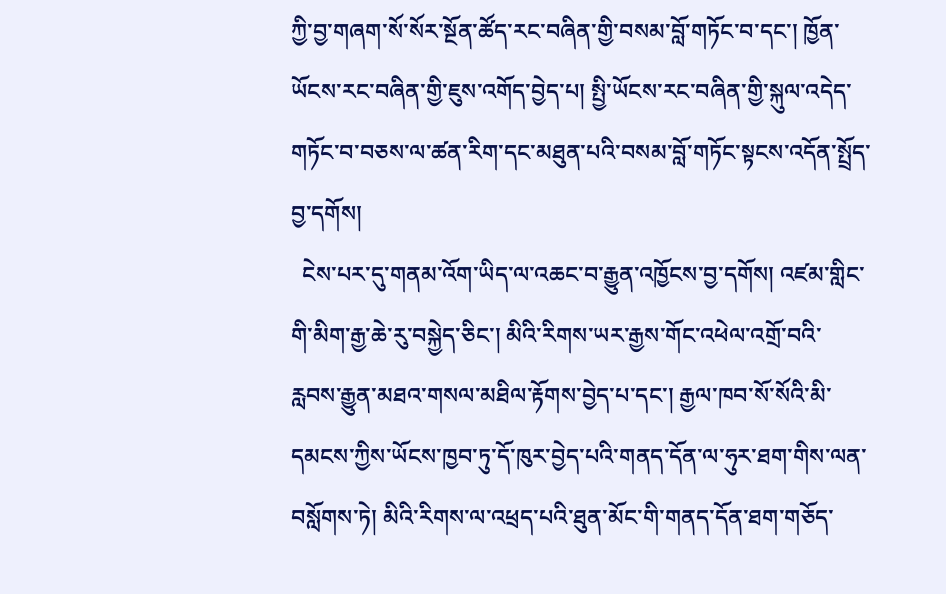ཀྱི་བྱ་གཞག་སོ་སོར་སྔོན་ཚོད་རང་བཞིན་གྱི་བསམ་བློ་གཏོང་བ་དང་། ཁྱོན་ཡོངས་རང་བཞིན་གྱི་ཇུས་འགོད་བྱེད་པ། སྤྱི་ཡོངས་རང་བཞིན་གྱི་སྐུལ་འདེད་གཏོང་བ་བཅས་ལ་ཚན་རིག་དང་མཐུན་པའི་བསམ་བློ་གཏོང་སྟངས་འདོན་སྤྲོད་བྱ་དགོས།
  ངེས་པར་དུ་གནམ་འོག་ཡིད་ལ་འཆང་བ་རྒྱུན་འཁྱོངས་བྱ་དགོས། འཛམ་གླིང་གི་མིག་རྒྱ་ཆེ་རུ་བསྐྱེད་ཅིང་། མིའི་རིགས་ཡར་རྒྱས་གོང་འཕེལ་འགྲོ་བའི་རླབས་རྒྱུན་མཐའ་གསལ་མཐིལ་རྟོགས་བྱེད་པ་དང་། རྒྱལ་ཁབ་སོ་སོའི་མི་དམངས་ཀྱིས་ཡོངས་ཁྱབ་ཏུ་དོ་ཁུར་བྱེད་པའི་གནད་དོན་ལ་ཧུར་ཐག་གིས་ལན་བསློགས་ཏེ། མིའི་རིགས་ལ་འཕྲད་པའི་ཐུན་མོང་གི་གནད་དོན་ཐག་གཅོད་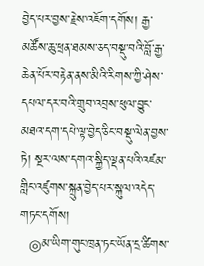བྱེད་པར་བྱས་རྗེས་འཇོག་དགོས། རྒྱ་མཚོས་ཆུ་ཕྲན་ཐམས་ཅད་བསྡུ་བའི་བློ་རྒྱ་ཆེན་པོར་བརྟེན་ནས་མིའི་རིགས་ཀྱི་ཤེས་དཔལ་དར་བའི་གྲུབ་འབྲས་ཕུལ་བྱུང་མཐའ་དག་དཔེ་ལྟ་བྱེད་ཅིང་བསྡུ་ལེན་བྱས་ཏེ། སྔར་ལས་དགའ་སྐྱིད་ལྡན་པའི་འཛམ་གླིང་འཛུགས་སྐྲུན་བྱེད་པར་སྐུལ་འདེད་གཏང་དགོས།
  ◎མ་ཡིག་གུང་ཁྲན་ཏང་ཡོན་དྲ་ཚིགས་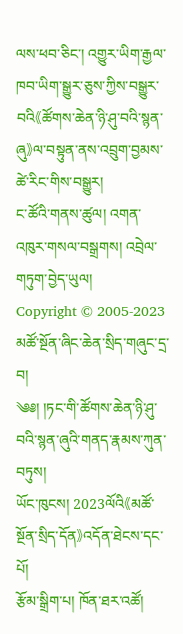ལས་ཕབ་ཅིང་། འགྱུར་ཡིག་རྒྱལ་ཁབ་ཡིག་སྒྱུར་ཅུས་ཀྱིས་བསྒྱུར་བའི《ཚོགས་ཆེན་ཉི་ཤུ་བའི་སྙན་ཞུ》ལ་བསྟུན་ནས་འབྲུག་བྱམས་ཚེ་རིང་གིས་བསྒྱུར།
ང་ཚོའི་གནས་ཚུལ། འགན་འཁུར་གསལ་བསྒྲགས། འབྲེལ་གཏུག་བྱེད་ཡུལ།
Copyright © 2005-2023   མཚོ་སྔོན་ཞིང་ཆེན་སྲིད་གཞུང་དྲ་བ།
༄༅། །ཏང་གི་ཚོགས་ཆེན་ཉི་ཤུ་བའི་སྙན་ཞུའི་གནད་རྣམས་ཀུན་བཏུས།
ཡོང་ཁུངས། 2023ལོའི《མཚོ་སྔོན་སྲིད་དོན》འདོན་ཐེངས་དང་པོ།
རྩོམ་སྒྲིག་པ། ཁོན་ཐར་འཚོ།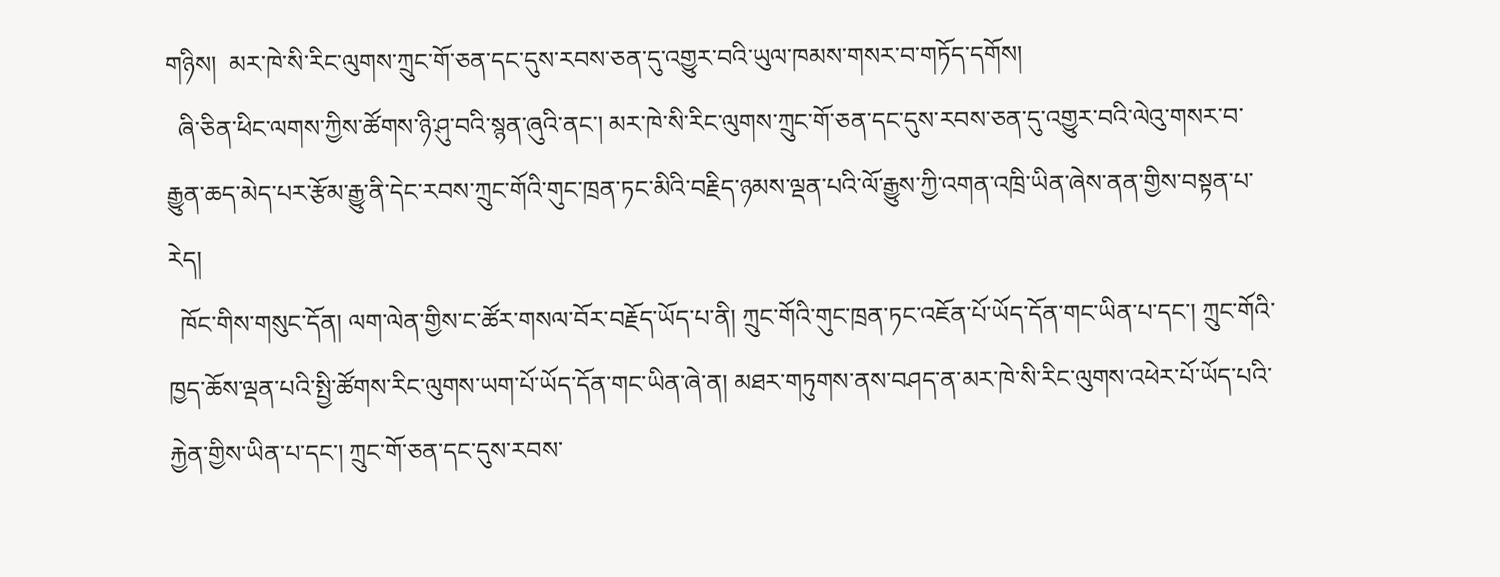གཉིས།  མར་ཁེ་སི་རིང་ལུགས་ཀྲུང་གོ་ཅན་དང་དུས་རབས་ཅན་དུ་འགྱུར་བའི་ཡུལ་ཁམས་གསར་བ་གཏོད་དགོས།
  ཞི་ཅིན་ཕིང་ལགས་ཀྱིས་ཚོགས་ཉི་ཤུ་བའི་སྙན་ཞུའི་ནང་། མར་ཁེ་སི་རིང་ལུགས་ཀྲུང་གོ་ཅན་དང་དུས་རབས་ཅན་དུ་འགྱུར་བའི་ལེའུ་གསར་བ་རྒྱུན་ཆད་མེད་པར་རྩོམ་རྒྱུ་ནི་དེང་རབས་ཀྲུང་གོའི་གུང་ཁྲན་ཏང་མིའི་བརྗིད་ཉམས་ལྡན་པའི་ལོ་རྒྱུས་ཀྱི་འགན་འཁྲི་ཡིན་ཞེས་ནན་གྱིས་བསྟན་པ་རེད།
  ཁོང་གིས་གསུང་དོན། ལག་ལེན་གྱིས་ང་ཚོར་གསལ་བོར་བརྗོད་ཡོད་པ་ནི། ཀྲུང་གོའི་གུང་ཁྲན་ཏང་འཇོན་པོ་ཡོད་དོན་གང་ཡིན་པ་དང་། ཀྲུང་གོའི་ཁྱད་ཆོས་ལྡན་པའི་སྤྱི་ཚོགས་རིང་ལུགས་ཡག་པོ་ཡོད་དོན་གང་ཡིན་ཞེ་ན། མཐར་གཏུགས་ནས་བཤད་ན་མར་ཁེ་སི་རིང་ལུགས་འཕེར་པོ་ཡོད་པའི་རྐྱེན་གྱིས་ཡིན་པ་དང་། ཀྲུང་གོ་ཅན་དང་དུས་རབས་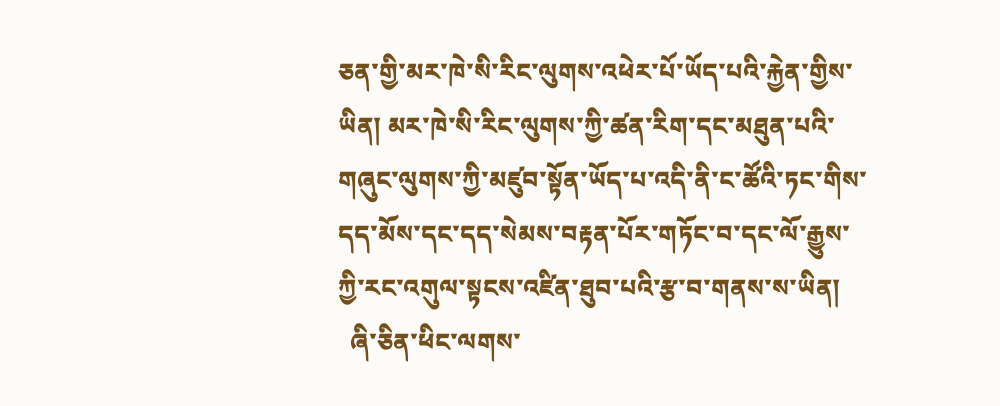ཅན་གྱི་མར་ཁེ་སི་རིང་ལུགས་འཕེར་པོ་ཡོད་པའི་རྐྱེན་གྱིས་ཡིན། མར་ཁེ་སི་རིང་ལུགས་ཀྱི་ཚན་རིག་དང་མཐུན་པའི་གཞུང་ལུགས་ཀྱི་མཛུབ་སྟོན་ཡོད་པ་འདི་ནི་ང་ཚོའི་ཏང་གིས་དད་མོས་དང་དད་སེམས་བརྟན་པོར་གཏོང་བ་དང་ལོ་རྒྱུས་ཀྱི་རང་འགུལ་སྟངས་འཛིན་ཐུབ་པའི་རྩ་བ་གནས་ས་ཡིན།
  ཞི་ཅིན་ཕིང་ལགས་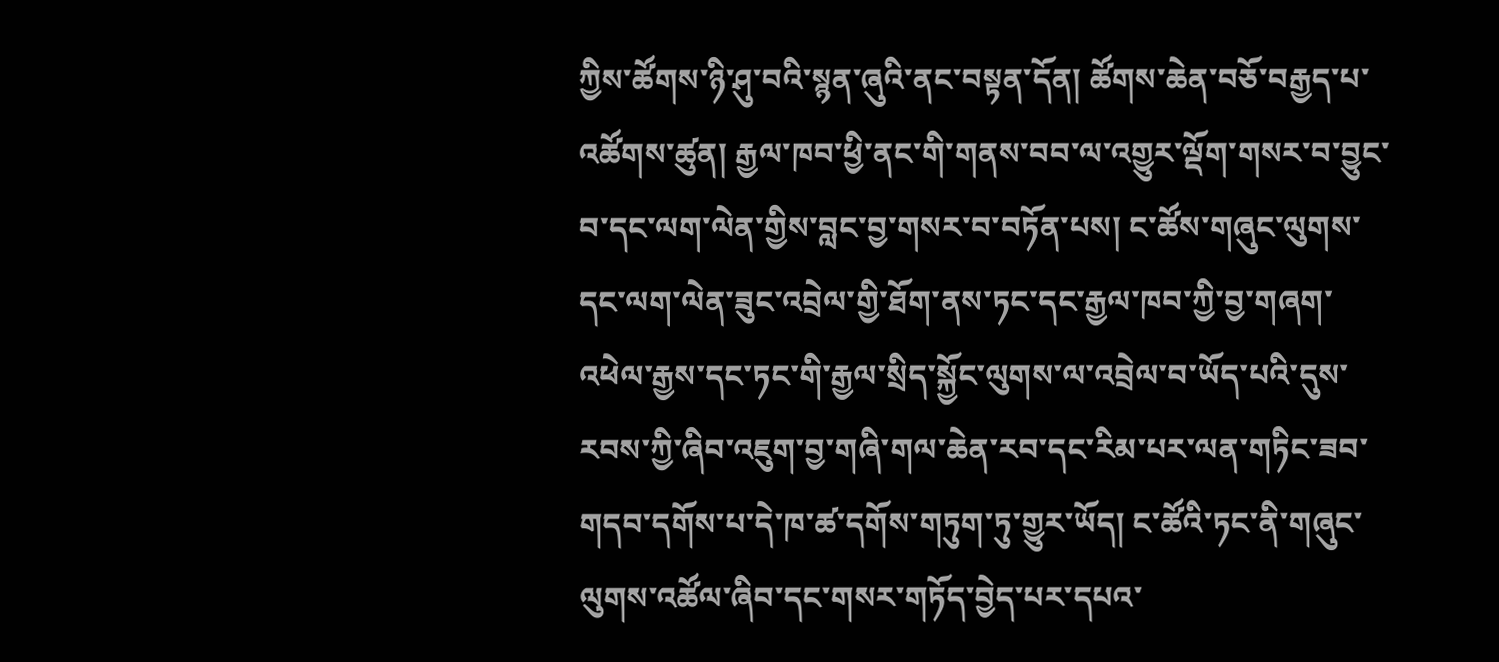ཀྱིས་ཚོགས་ཉི་ཤུ་བའི་སྙན་ཞུའི་ནང་བསྟན་དོན། ཚོགས་ཆེན་བཅོ་བརྒྱད་པ་འཚོགས་ཚུན། རྒྱལ་ཁབ་ཕྱི་ནང་གི་གནས་བབ་ལ་འགྱུར་ལྡོག་གསར་བ་བྱུང་བ་དང་ལག་ལེན་གྱིས་བླང་བྱ་གསར་བ་བཏོན་པས། ང་ཚོས་གཞུང་ལུགས་དང་ལག་ལེན་ཟུང་འབྲེལ་གྱི་ཐོག་ནས་ཏང་དང་རྒྱལ་ཁབ་ཀྱི་བྱ་གཞག་འཕེལ་རྒྱས་དང་ཏང་གི་རྒྱལ་སྲིད་སྐྱོང་ལུགས་ལ་འབྲེལ་བ་ཡོད་པའི་དུས་རབས་ཀྱི་ཞིབ་འཇུག་བྱ་གཞི་གལ་ཆེན་རབ་དང་རིམ་པར་ལན་གཏིང་ཟབ་གདབ་དགོས་པ་དེ་ཁ་ཚ་དགོས་གཏུག་ཏུ་གྱུར་ཡོད། ང་ཚོའི་ཏང་ནི་གཞུང་ལུགས་འཚོལ་ཞིབ་དང་གསར་གཏོད་བྱེད་པར་དཔའ་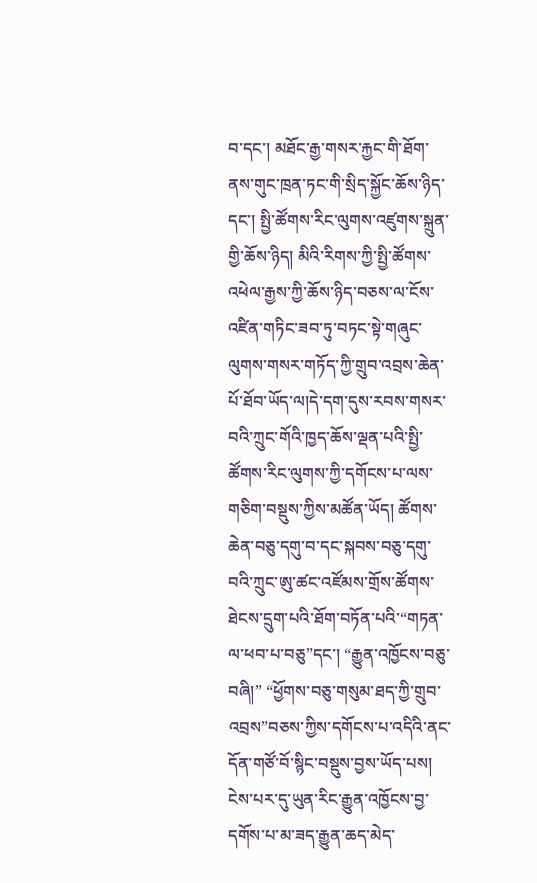བ་དང་། མཐོང་རྒྱ་གསར་རྐྱང་གི་ཐོག་ནས་གུང་ཁྲན་ཏང་གི་སྲིད་སྐྱོང་ཆོས་ཉིད་དང་། སྤྱི་ཚོགས་རིང་ལུགས་འཛུགས་སྐྲུན་གྱི་ཆོས་ཉིད། མིའི་རིགས་ཀྱི་སྤྱི་ཚོགས་འཕེལ་རྒྱས་ཀྱི་ཆོས་ཉིད་བཅས་ལ་ངོས་འཛིན་གཏིང་ཟབ་ཏུ་བཏང་སྟེ་གཞུང་ལུགས་གསར་གཏོད་ཀྱི་གྲུབ་འབྲས་ཆེན་པོ་ཐོབ་ཡོད་ལ།དེ་དག་དུས་རབས་གསར་བའི་ཀྲུང་གོའི་ཁྱད་ཆོས་ལྡན་པའི་སྤྱི་ཚོགས་རིང་ལུགས་ཀྱི་དགོངས་པ་ལས་གཅིག་བསྡུས་ཀྱིས་མཚོན་ཡོད། ཚོགས་ཆེན་བཅུ་དགུ་བ་དང་སྐབས་བཅུ་དགུ་བའི་ཀྲུང་ཨུ་ཚང་འཛོམས་གྲོས་ཚོགས་ཐེངས་དྲུག་པའི་ཐོག་བཏོན་པའི་“གཏན་ལ་ཕབ་པ་བཅུ”དང་། “རྒྱུན་འཁྱོངས་བཅུ་བཞི།” “ཕྱོགས་བཅུ་གསུམ་ཐད་ཀྱི་གྲུབ་འབྲས”བཅས་ཀྱིས་དགོངས་པ་འདིའི་ནང་དོན་གཙོ་བོ་སྙིང་བསྡུས་བྱས་ཡོད་པས། ངེས་པར་དུ་ཡུན་རིང་རྒྱུན་འཁྱོངས་བྱ་དགོས་པ་མ་ཟད་རྒྱུན་ཆད་མེད་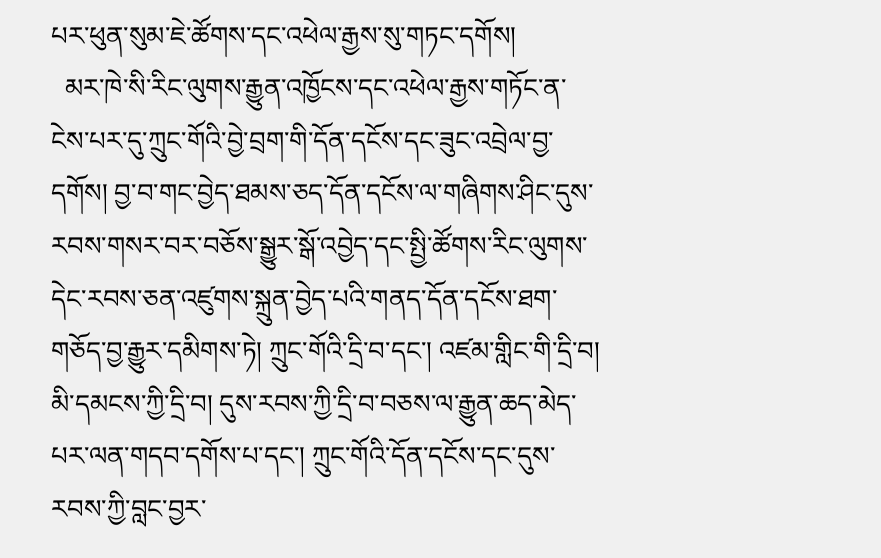པར་ཕུན་སུམ་ཇེ་ཚོགས་དང་འཕེལ་རྒྱས་སུ་གཏང་དགོས།
  མར་ཁེ་སི་རིང་ལུགས་རྒྱུན་འཁྱོངས་དང་འཕེལ་རྒྱས་གཏོང་ན་ངེས་པར་དུ་ཀྲུང་གོའི་བྱེ་བྲག་གི་དོན་དངོས་དང་ཟུང་འབྲེལ་བྱ་དགོས། བྱ་བ་གང་བྱེད་ཐམས་ཅད་དོན་དངོས་ལ་གཞིགས་ཤིང་དུས་རབས་གསར་བར་བཅོས་སྒྱུར་སྒོ་འབྱེད་དང་སྤྱི་ཚོགས་རིང་ལུགས་དེང་རབས་ཅན་འཛུགས་སྐྲུན་བྱེད་པའི་གནད་དོན་དངོས་ཐག་གཅོད་བྱ་རྒྱུར་དམིགས་ཏེ། ཀྲུང་གོའི་དྲི་བ་དང་། འཛམ་གླིང་གི་དྲི་བ། མི་དམངས་ཀྱི་དྲི་བ། དུས་རབས་ཀྱི་དྲི་བ་བཅས་ལ་རྒྱུན་ཆད་མེད་པར་ལན་གདབ་དགོས་པ་དང་། ཀྲུང་གོའི་དོན་དངོས་དང་དུས་རབས་ཀྱི་བླང་བྱར་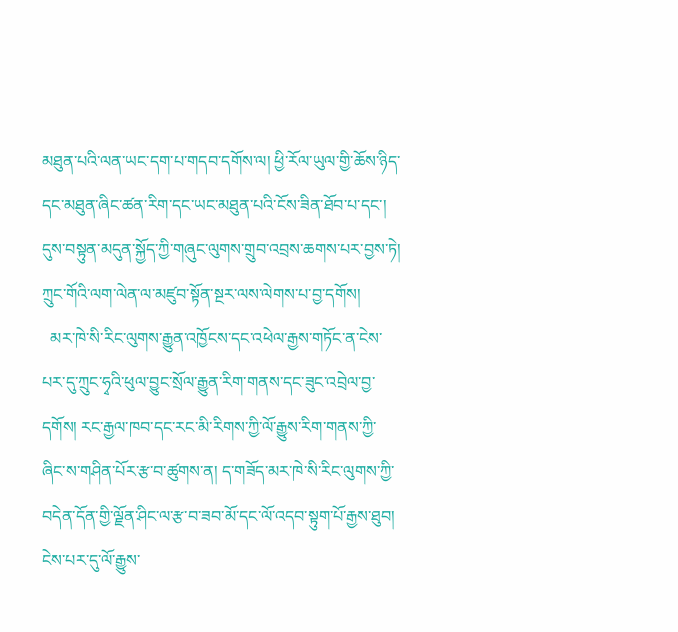མཐུན་པའི་ལན་ཡང་དག་པ་གདབ་དགོས་ལ། ཕྱི་རོལ་ཡུལ་གྱི་ཆོས་ཉིད་དང་མཐུན་ཞིང་ཚན་རིག་དང་ཡང་མཐུན་པའི་ངོས་ཟིན་ཐོབ་པ་དང་། དུས་བསྟུན་མདུན་སྐྱོད་ཀྱི་གཞུང་ལུགས་གྲུབ་འབྲས་ཆགས་པར་བྱས་ཏེ། ཀྲུང་གོའི་ལག་ལེན་ལ་མཛུབ་སྟོན་སྔར་ལས་ལེགས་པ་བྱ་དགོས།
  མར་ཁེ་སི་རིང་ལུགས་རྒྱུན་འཁྱོངས་དང་འཕེལ་རྒྱས་གཏོང་ན་ངེས་པར་དུ་ཀྲུང་ཧྭའི་ཕུལ་བྱུང་སྲོལ་རྒྱུན་རིག་གནས་དང་ཟུང་འབྲེལ་བྱ་དགོས། རང་རྒྱལ་ཁབ་དང་རང་མི་རིགས་ཀྱི་ལོ་རྒྱུས་རིག་གནས་ཀྱི་ཞིང་ས་གཤིན་པོར་རྩ་བ་ཚུགས་ན། ད་གཟོད་མར་ཁེ་སི་རིང་ལུགས་ཀྱི་བདེན་དོན་གྱི་ལྗོན་ཤིང་ལ་རྩ་བ་ཟབ་མོ་དང་ལོ་འདབ་སྟུག་པོ་རྒྱས་ཐུབ། ངེས་པར་དུ་ལོ་རྒྱུས་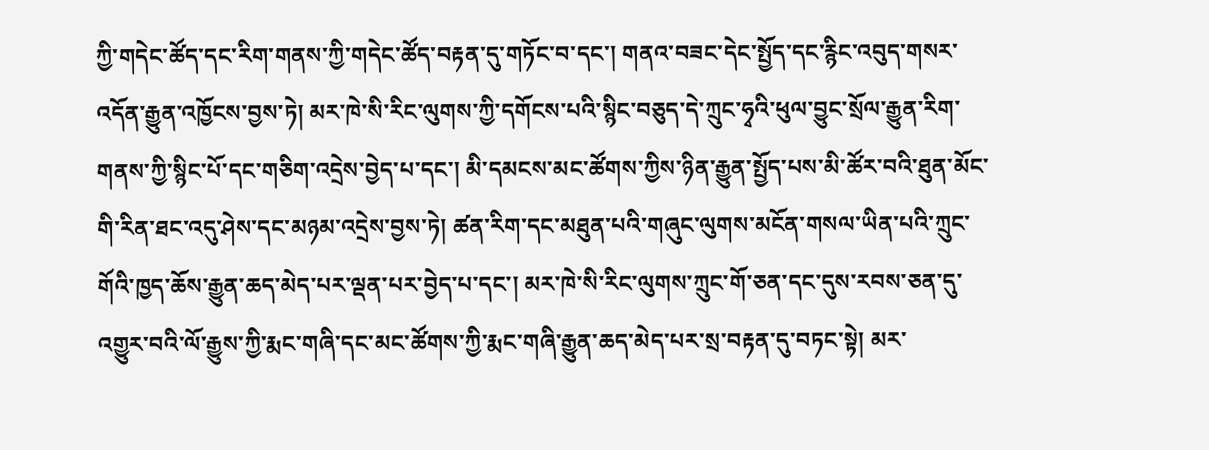ཀྱི་གདེང་ཚོད་དང་རིག་གནས་ཀྱི་གདེང་ཚོད་བརྟན་དུ་གཏོང་བ་དང་། གནའ་བཟང་དེང་སྤྱོད་དང་རྙིང་འབུད་གསར་འདོན་རྒྱུན་འཁྱོངས་བྱས་ཏེ། མར་ཁེ་སི་རིང་ལུགས་ཀྱི་དགོངས་པའི་སྙིང་བཅུད་དེ་ཀྲུང་ཧྭའི་ཕུལ་བྱུང་སྲོལ་རྒྱུན་རིག་གནས་ཀྱི་སྙིང་པོ་དང་གཅིག་འདྲེས་བྱེད་པ་དང་། མི་དམངས་མང་ཚོགས་ཀྱིས་ཉིན་རྒྱུན་སྤྱོད་པས་མི་ཚོར་བའི་ཐུན་མོང་གི་རིན་ཐང་འདུ་ཤེས་དང་མཉམ་འདྲེས་བྱས་ཏེ། ཚན་རིག་དང་མཐུན་པའི་གཞུང་ལུགས་མངོན་གསལ་ཡིན་པའི་ཀྲུང་གོའི་ཁྱད་ཆོས་རྒྱུན་ཆད་མེད་པར་ལྡན་པར་བྱེད་པ་དང་། མར་ཁེ་སི་རིང་ལུགས་ཀྲུང་གོ་ཅན་དང་དུས་རབས་ཅན་དུ་འགྱུར་བའི་ལོ་རྒྱུས་ཀྱི་རྨང་གཞི་དང་མང་ཚོགས་ཀྱི་རྨང་གཞི་རྒྱུན་ཆད་མེད་པར་སྲ་བརྟན་དུ་བཏང་སྟེ། མར་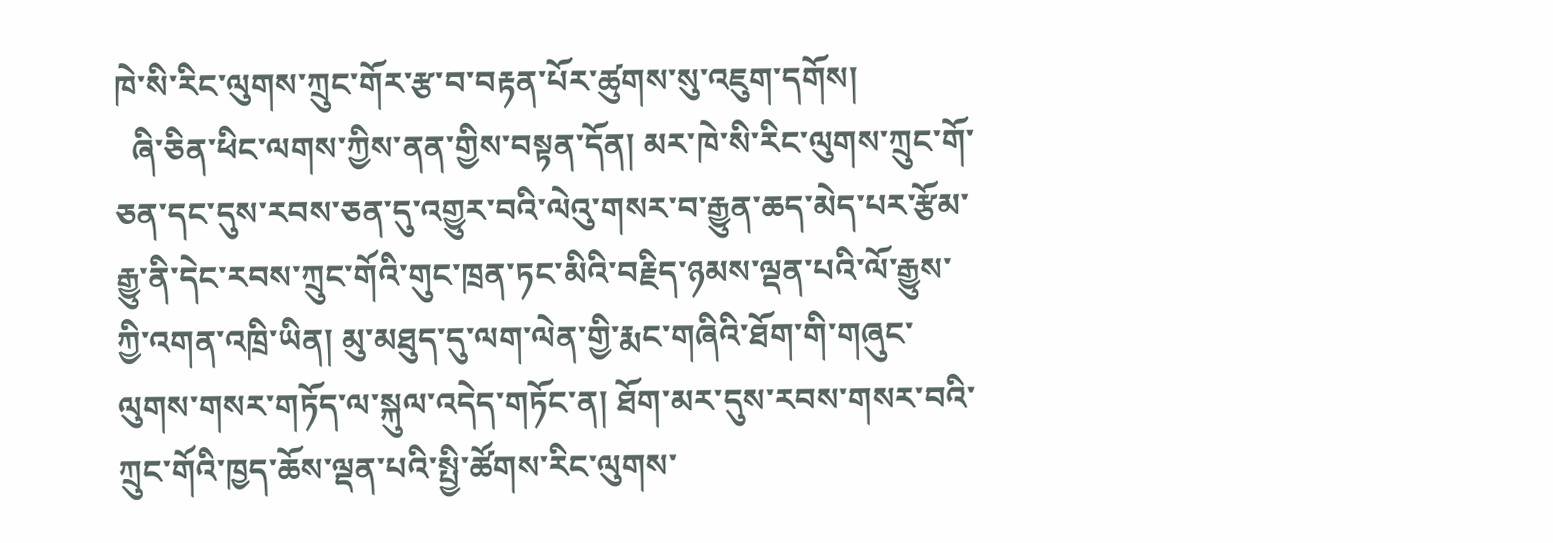ཁེ་སི་རིང་ལུགས་ཀྲུང་གོར་རྩ་བ་བརྟན་པོར་ཚུགས་སུ་འཇུག་དགོས།
  ཞི་ཅིན་ཕིང་ལགས་ཀྱིས་ནན་གྱིས་བསྟན་དོན། མར་ཁེ་སི་རིང་ལུགས་ཀྲུང་གོ་ཅན་དང་དུས་རབས་ཅན་དུ་འགྱུར་བའི་ལེའུ་གསར་བ་རྒྱུན་ཆད་མེད་པར་རྩོམ་རྒྱུ་ནི་དེང་རབས་ཀྲུང་གོའི་གུང་ཁྲན་ཏང་མིའི་བརྗིད་ཉམས་ལྡན་པའི་ལོ་རྒྱུས་ཀྱི་འགན་འཁྲི་ཡིན། མུ་མཐུད་དུ་ལག་ལེན་གྱི་རྨང་གཞིའི་ཐོག་གི་གཞུང་ལུགས་གསར་གཏོད་ལ་སྐུལ་འདེད་གཏོང་ན། ཐོག་མར་དུས་རབས་གསར་བའི་ཀྲུང་གོའི་ཁྱད་ཆོས་ལྡན་པའི་སྤྱི་ཚོགས་རིང་ལུགས་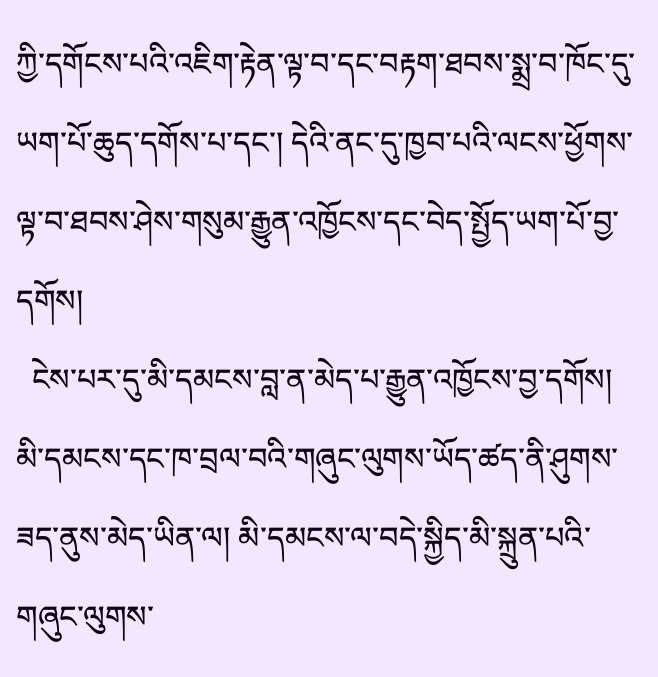ཀྱི་དགོངས་པའི་འཇིག་རྟེན་ལྟ་བ་དང་བརྟག་ཐབས་སྨྲ་བ་ཁོང་དུ་ཡག་པོ་ཆུད་དགོས་པ་དང་། དེའི་ནང་དུ་ཁྱབ་པའི་ལངས་ཕྱོགས་ལྟ་བ་ཐབས་ཤེས་གསུམ་རྒྱུན་འཁྱོངས་དང་བེད་སྤྱོད་ཡག་པོ་བྱ་དགོས།
  ངེས་པར་དུ་མི་དམངས་བླ་ན་མེད་པ་རྒྱུན་འཁྱོངས་བྱ་དགོས། མི་དམངས་དང་ཁ་བྲལ་བའི་གཞུང་ལུགས་ཡོད་ཚད་ནི་ཤུགས་ཟད་ནུས་མེད་ཡིན་ལ། མི་དམངས་ལ་བདེ་སྐྱིད་མི་སྐྲུན་པའི་གཞུང་ལུགས་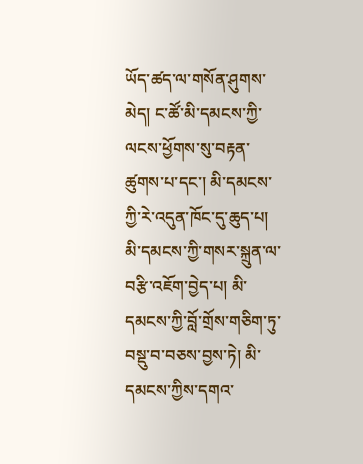ཡོད་ཚད་ལ་གསོན་ཤུགས་མེད། ང་ཚོ་མི་དམངས་ཀྱི་ལངས་ཕྱོགས་སུ་བརྟན་ཚུགས་པ་དང་། མི་དམངས་ཀྱི་རེ་འདུན་ཁོང་དུ་ཆུད་པ། མི་དམངས་ཀྱི་གསར་སྐྲུན་ལ་བརྩི་འཇོག་བྱེད་པ། མི་དམངས་ཀྱི་བློ་གྲོས་གཅིག་ཏུ་བསྡུ་བ་བཅས་བྱས་ཏེ། མི་དམངས་ཀྱིས་དགའ་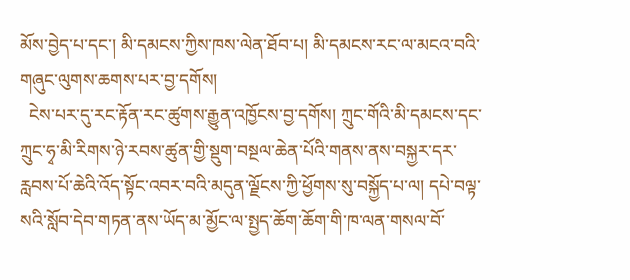མོས་བྱེད་པ་དང་། མི་དམངས་ཀྱིས་ཁས་ལེན་ཐོབ་པ། མི་དམངས་རང་ལ་མངའ་བའི་གཞུང་ལུགས་ཆགས་པར་བྱ་དགོས།
  ངེས་པར་དུ་རང་རྟོན་རང་ཚུགས་རྒྱུན་འཁྱོངས་བྱ་དགོས། ཀྲུང་གོའི་མི་དམངས་དང་ཀྲུང་ཧྭ་མི་རིགས་ཉེ་རབས་ཚུན་གྱི་སྡུག་བསྔལ་ཆེན་པོའི་གནས་ནས་བསྐྱར་དར་རླབས་པོ་ཆེའི་འོད་སྟོང་འབར་བའི་མདུན་ལྗོངས་ཀྱི་ཕྱོགས་སུ་བསྐྱོད་པ་ལ། དཔེ་བལྟ་སའི་སློབ་དེབ་གཏན་ནས་ཡོད་མ་མྱོང་ལ་སྤྱད་ཆོག་ཆོག་གི་ཁ་ལན་གསལ་བོ་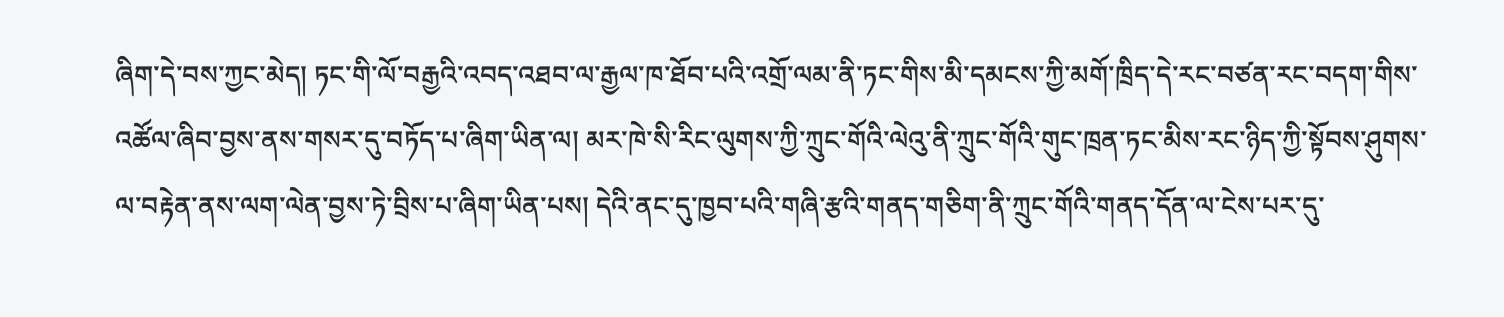ཞིག་དེ་བས་ཀྱང་མེད། ཏང་གི་ལོ་བརྒྱའི་འབད་འཐབ་ལ་རྒྱལ་ཁ་ཐོབ་པའི་འགྲོ་ལམ་ནི་ཏང་གིས་མི་དམངས་ཀྱི་མགོ་ཁྲིད་དེ་རང་བཙན་རང་བདག་གིས་འཚོལ་ཞིབ་བྱས་ནས་གསར་དུ་བཏོད་པ་ཞིག་ཡིན་ལ། མར་ཁེ་སི་རིང་ལུགས་ཀྱི་ཀྲུང་གོའི་ལེའུ་ནི་ཀྲུང་གོའི་གུང་ཁྲན་ཏང་མིས་རང་ཉིད་ཀྱི་སྟོབས་ཤུགས་ལ་བརྟེན་ནས་ལག་ལེན་བྱས་ཏེ་བྲིས་པ་ཞིག་ཡིན་པས། དེའི་ནང་དུ་ཁྱབ་པའི་གཞི་རྩའི་གནད་གཅིག་ནི་ཀྲུང་གོའི་གནད་དོན་ལ་ངེས་པར་དུ་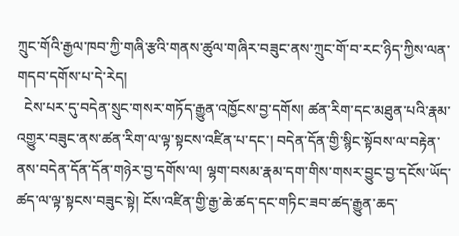ཀྲུང་གོའི་རྒྱལ་ཁབ་ཀྱི་གཞི་རྩའི་གནས་ཚུལ་གཞིར་བཟུང་ནས་ཀྲུང་གོ་བ་རང་ཉིད་ཀྱིས་ལན་གདབ་དགོས་པ་དེ་རེད།
  ངེས་པར་དུ་བདེན་སྲུང་གསར་གཏོད་རྒྱུན་འཁྱོངས་བྱ་དགོས། ཚན་རིག་དང་མཐུན་པའི་རྣམ་འགྱུར་བཟུང་ནས་ཚན་རིག་ལ་ལྟ་སྟངས་འཛིན་པ་དང་། བདེན་དོན་གྱི་སྙིང་སྟོབས་ལ་བརྟེན་ནས་བདེན་དོན་དོན་གཉེར་བྱ་དགོས་ལ། ལྷག་བསམ་རྣམ་དག་གིས་གསར་བྱུང་བྱ་དངོས་ཡོད་ཚད་ལ་ལྟ་སྟངས་བཟུང་སྟེ། ངོས་འཛིན་གྱི་རྒྱ་ཆེ་ཚད་དང་གཏིང་ཟབ་ཚད་རྒྱུན་ཆད་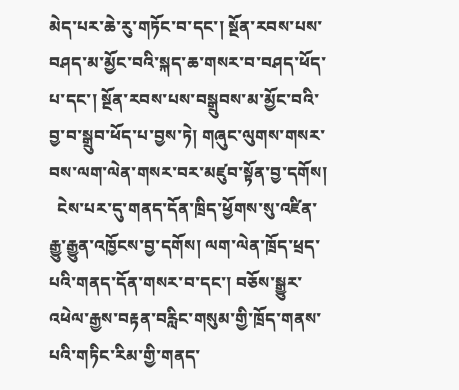མེད་པར་ཆེ་རུ་གཏོང་བ་དང་། སྔོན་རབས་པས་བཤད་མ་མྱོང་བའི་སྐད་ཆ་གསར་བ་བཤད་ཕོད་པ་དང་། སྔོན་རབས་པས་བསྒྲུབས་མ་མྱོང་བའི་བྱ་བ་སྒྲུབ་ཕོད་པ་བྱས་ཏེ། གཞུང་ལུགས་གསར་བས་ལག་ལེན་གསར་བར་མཛུབ་སྟོན་བྱ་དགོས།
  ངེས་པར་དུ་གནད་དོན་ཁྲིད་ཕྱོགས་སུ་འཛིན་རྒྱུ་རྒྱུན་འཁྱོངས་བྱ་དགོས། ལག་ལེན་ཁྲོད་ཕྲད་པའི་གནད་དོན་གསར་བ་དང་། བཅོས་སྒྱུར་འཕེལ་རྒྱས་བརྟན་བརླིང་གསུམ་གྱི་ཁྲོད་གནས་པའི་གཏིང་རིམ་གྱི་གནད་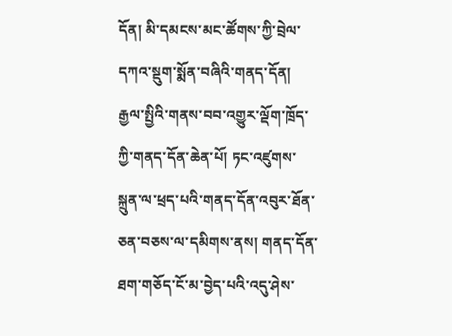དོན། མི་དམངས་མང་ཚོགས་ཀྱི་བྲེལ་དཀའ་སྡུག་སྨོན་བཞིའི་གནད་དོན། རྒྱལ་སྤྱིའི་གནས་བབ་འགྱུར་ལྡོག་ཁྲོད་ཀྱི་གནད་དོན་ཆེན་པོ། ཏང་འཛུགས་སྐྲུན་ལ་ཕྲད་པའི་གནད་དོན་འབུར་ཐོན་ཅན་བཅས་ལ་དམིགས་ནས། གནད་དོན་ཐག་གཅོད་ངོ་མ་བྱེད་པའི་འདུ་ཤེས་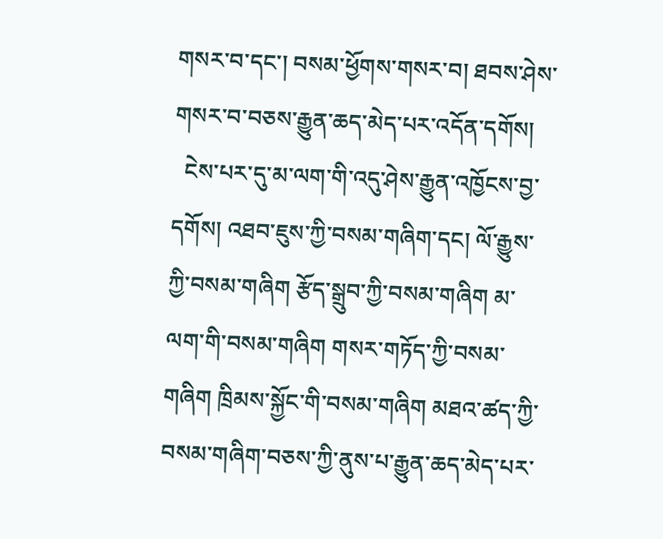གསར་བ་དང་། བསམ་ཕྱོགས་གསར་བ། ཐབས་ཤེས་གསར་བ་བཅས་རྒྱུན་ཆད་མེད་པར་འདོན་དགོས།
  ངེས་པར་དུ་མ་ལག་གི་འདུ་ཤེས་རྒྱུན་འཁྱོངས་བྱ་དགོས། འཐབ་ཇུས་ཀྱི་བསམ་གཞིག་དང། ལོ་རྒྱུས་ཀྱི་བསམ་གཞིག རྩོད་སྒྲུབ་ཀྱི་བསམ་གཞིག མ་ལག་གི་བསམ་གཞིག གསར་གཏོད་ཀྱི་བསམ་གཞིག ཁྲིམས་སྐྱོང་གི་བསམ་གཞིག མཐའ་ཚད་ཀྱི་བསམ་གཞིག་བཅས་ཀྱི་ནུས་པ་རྒྱུན་ཆད་མེད་པར་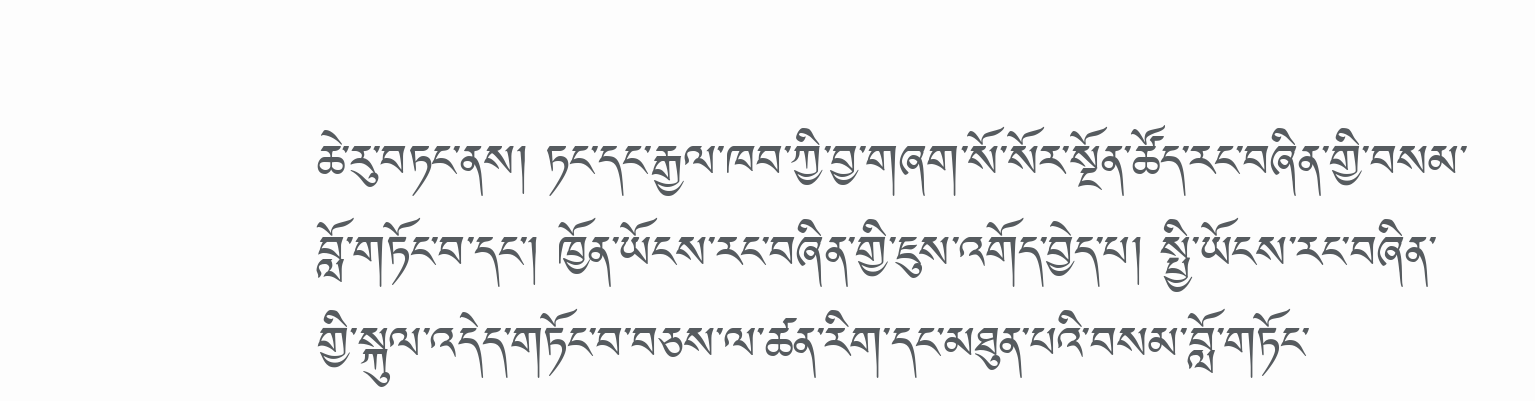ཆེ་རུ་བཏང་ནས། ཏང་དང་རྒྱལ་ཁབ་ཀྱི་བྱ་གཞག་སོ་སོར་སྔོན་ཚོད་རང་བཞིན་གྱི་བསམ་བློ་གཏོང་བ་དང་། ཁྱོན་ཡོངས་རང་བཞིན་གྱི་ཇུས་འགོད་བྱེད་པ། སྤྱི་ཡོངས་རང་བཞིན་གྱི་སྐུལ་འདེད་གཏོང་བ་བཅས་ལ་ཚན་རིག་དང་མཐུན་པའི་བསམ་བློ་གཏོང་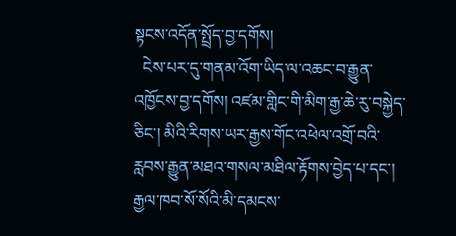སྟངས་འདོན་སྤྲོད་བྱ་དགོས།
  ངེས་པར་དུ་གནམ་འོག་ཡིད་ལ་འཆང་བ་རྒྱུན་འཁྱོངས་བྱ་དགོས། འཛམ་གླིང་གི་མིག་རྒྱ་ཆེ་རུ་བསྐྱེད་ཅིང་། མིའི་རིགས་ཡར་རྒྱས་གོང་འཕེལ་འགྲོ་བའི་རླབས་རྒྱུན་མཐའ་གསལ་མཐིལ་རྟོགས་བྱེད་པ་དང་། རྒྱལ་ཁབ་སོ་སོའི་མི་དམངས་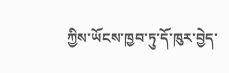ཀྱིས་ཡོངས་ཁྱབ་ཏུ་དོ་ཁུར་བྱེད་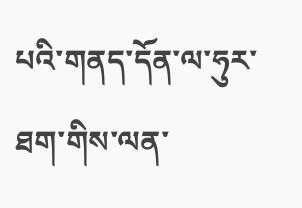པའི་གནད་དོན་ལ་ཧུར་ཐག་གིས་ལན་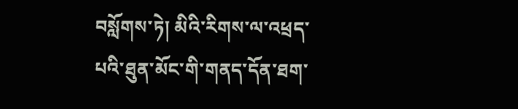བསློགས་ཏེ། མིའི་རིགས་ལ་འཕྲད་པའི་ཐུན་མོང་གི་གནད་དོན་ཐག་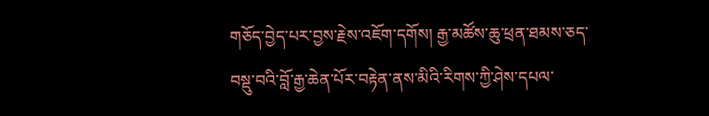གཅོད་བྱེད་པར་བྱས་རྗེས་འཇོག་དགོས། རྒྱ་མཚོས་ཆུ་ཕྲན་ཐམས་ཅད་བསྡུ་བའི་བློ་རྒྱ་ཆེན་པོར་བརྟེན་ནས་མིའི་རིགས་ཀྱི་ཤེས་དཔལ་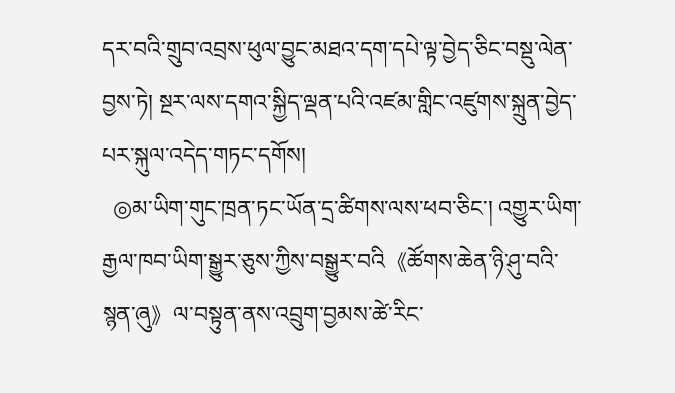དར་བའི་གྲུབ་འབྲས་ཕུལ་བྱུང་མཐའ་དག་དཔེ་ལྟ་བྱེད་ཅིང་བསྡུ་ལེན་བྱས་ཏེ། སྔར་ལས་དགའ་སྐྱིད་ལྡན་པའི་འཛམ་གླིང་འཛུགས་སྐྲུན་བྱེད་པར་སྐུལ་འདེད་གཏང་དགོས།
  ◎མ་ཡིག་གུང་ཁྲན་ཏང་ཡོན་དྲ་ཚིགས་ལས་ཕབ་ཅིང་། འགྱུར་ཡིག་རྒྱལ་ཁབ་ཡིག་སྒྱུར་ཅུས་ཀྱིས་བསྒྱུར་བའི《ཚོགས་ཆེན་ཉི་ཤུ་བའི་སྙན་ཞུ》ལ་བསྟུན་ནས་འབྲུག་བྱམས་ཚེ་རིང་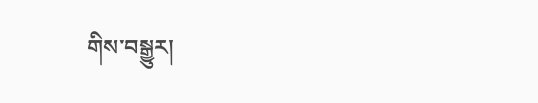གིས་བསྒྱུར།